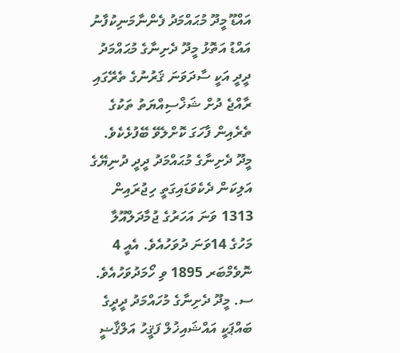އައްޑޫ މީދޫ މުޙައްމަދު ފެންނާމަނިކުފާނު
އައްޑު އަތޮޅު މީދޫ ދެށިނާގެ މުޙައްމަދު ދީދީ އަކީ ސާދަވަނަ ޤަރުނުގެ ތެރޭގައި ރާއްޖެ ދުށް ޝަޚްސިއްޔަތު ތަކުގެ ތެރެއިން ފާހަގަ ކޮށްލެވޭ ބޭފުޅެކެވެ. މީދޫ ދެށިނާގެ މުޙައްމަދު ދީދީ ދުނިޔޭގެ އަލިކަން ދެކެވަޑައިގަތީ ހިޖުރައިން 1313 ވަނަ އަހަރުގެ ޖުމާދަލްއޫލާ މަހުގެ 14ވަނަ ދުވަހުއެވެ. އެއީ 4 ނޮވެމްބަރ 1895 ވި ހޯމަދުވަހުއެވެ.
ސ. މީދޫ ދެށިނާގެ މުހައްމަދު ދީދީގެ ބައްޕަކީ އައްޝައިޚުލް ފަޤީހު އަލްޤާޟީ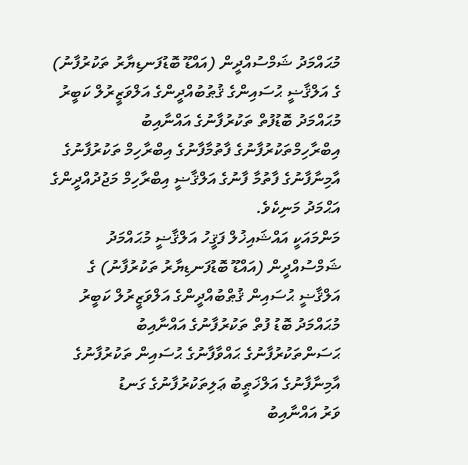މުޙައްމަދު ޝަމްސުއްދީން (އައްޑޫ ބޮޑުފަނޑިޔާރު ތަކުރުފާނު) ގެ އަލްޤާޟީ ޙުސައިންގެ ޤުޠުބުއްދީންގެ އަލްވަޒީރުލް ކަބީރު މުޙައްމަދު ބޮޑުފުތް ތަކުރުފާނުގެ އައްނާއިބު އިބްރާހިމްތަކުރުފާނުގެ ފާތުމާފާނުގެ އިބްރާހިމް ތަކުރުފާނުގެ އާމިނާފާނުގެ ފާތުމާ ފާނުގެ އަލްޤާޟީ އިބްރާހިމް މަޖުދުއްދީންގެ އަޙްމަދު މަނިކެވެ.
މަންމައަކީ އައްޝައިޚުލް ފަޤީހު އަލްޤާޟީ މުޙައްމަދު ޝަމްސުއްދީން (އައްޑޫ ބޮޑުފަނޑިޔާރު ތަކުރުފާނު) ގެ އަލްޤާޟީ ޙުސައިން ޤުޠްބުއްދީންގެ އަލްވަޒީރުލް ކަބީރު މުޙައްމަދު ބޮޑު ފުތް ތަކުރުފާނުގެ އައްނާއިބު ޙަސަންތަކުރުފާނުގެ ޙައްވާފާނުގެ ޙުސައިން ތަކުރުފާނުގެ އާމިނާފާނުގެ އަލްޚަޠީބު ޢަލިތަކުރުފާނުގެ ގަނޑު
ވަރު އައްނާއިބު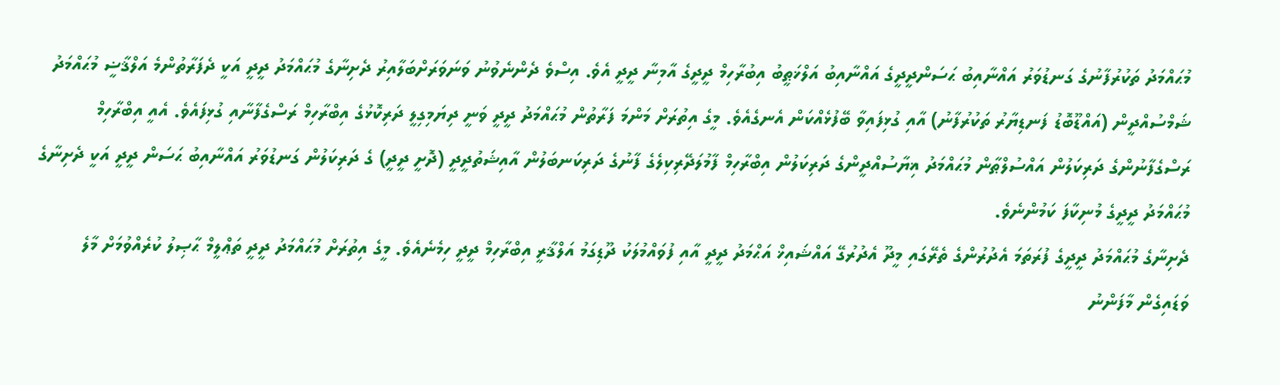މުޙައްމަދު ތަކުރުފާނުގެ ގަނޑުވަރު އައްނާއިބު ޙަސަންދީދީގެ އައްނާއިބު އަލްޚަޠީބު އިބުރާހިމް ދީދީގެ އާމިނާ ދީދީ އެވެ. އިސްވެ ދެންނެވުނު ވަނަވަރަށްބަލާއިރު ދެށިނާގެ މުޙައްމަދު ދީދީ އަކީ ދެފަރާތުންމެ އަލްޤާޟީ މުޙައްމަދު ޝަމްސުއްދީން (އައްޑޫބޮޑު ފަނޑިޔާރު ތަކުރުފާނު) އާއި ގުޅިފައިވާ ބޭފުޅެއްކަން އެނގެއެވެ. މީގެ އިތުރަށް މަންމަ ފަރާތުން މުޙައްމަދު ދީދީ ވަނީ ދިޔަމިގިލީ ދަރިކޮޅުގެ އިބްރާހިމް ރަސްގެފާނާއި ގުޅިފައެވެ. އެއީ އިބްރާހިމް ރަސްގެފާނުންގެ ދަރިކަލުން އައްސުލްޠާން މުޙައްމަދު ޣިޔާސުއްދީންގެ ދަރިކަލުން އިބްރާހިމް ފާމުލަދޭރިކިލެގެ ފާނުގެ ދަރިކަނބަލުން އާއިޝަތުދީދީ (ދޮށީ ދީދީ) ގެ ދަރިކަލުން ގަނޑުވަރު އައްނާއިބު ޙަސަން ދީދީ އަކީ ދެށިނާގެ މުޙައްމަދު ދީދީގެ މުނިކާފަ ކަމުންނެވެ.
ދެށިނާގެ މުޙައްމަދު ދީދީގެ ފުރަތަމަ އެދުރުންގެ ތެރޭގައި މީދޫ އެދުރުގޭ އައްޝައިޚް އަޙްމަދު ދީދީ އާއި ފުވައްމުލަކު ދޫޑިގަމު އަލްޤާރީ އިބްރާހިމް ދީދީ ހިމެނެއެވެ. މީގެ އިތުރަށް މުޙައްމަދު ދީދީ ތަޢްލީމް ޙާޞިލު ކުރެއްވުމަށް މާލެ ވަޑައިގެން މާފަންނު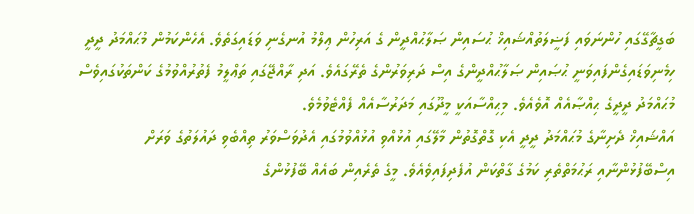ބަގީޗާގޭގައި ހުންނަވައި ފަޟީލަތުއްޝައިޚް ޙުސައިން ޞަލާޙުއްދީން ގެ އަރިހުން ޢިލްމު އުނގެނި ވަޑައިގަތެވެ. އެހެންކަމުން މުޙައްމަދު ދީދީ ހިމެނިވަޑައިގެންފައިވަނީ ޙުޞައިން ޞަލާޙުއްދީންގެ އިސް ދަރިވަރުންގެ ތެރޭގައެވެ. އަދި ރާއްޖޭގައި ތަޢްލީމު ފެތުރުއްވުމުގެ ކަންތަކުގައިވެސް މުޙައްމަދު ދީދީގެ ޙިއްޞާއެއް އޮވެއެވެ. މިޙިއްސާއަކީ މީދޫގައި މަދަރުސާއެއް ފެއްޓެވުމެވެ.
އައްޝައިޚް ދެށިނާގެ މުޙައްމަދު ދީދީ އެކި ގޮތްގޮތުން މާލޭގައި އުޅުއްވި އުޅުއްވުމުގައި އެދުވަސްވަރު ތިއްބެވި ދައުލަތުގެ ވަރަށް އިސްބޭފުޅުންނާއި ރަޙުމަތްތެރި ކަމުގެ ގާތްކަން އުފެދިފައިވެއެވެ. މީގެ ތެރެއިން ބައެއް ބޭފުޅުންގެ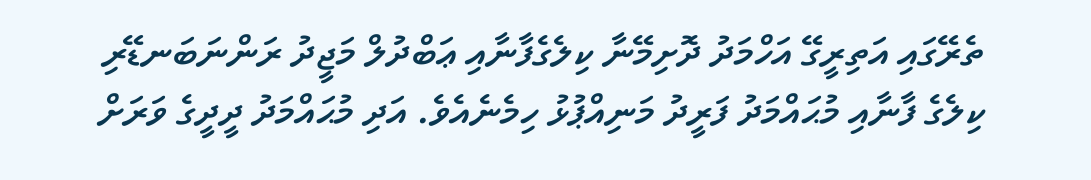ތެރޭގައި އަތިރީގޭ އަހްމަދު ދޮށިމޭނާ ކިލެގެފާނާއި ޢަބްދުލް މަޖީދު ރަންނަބަނޑޭރި ކިލެގެ ފާނާއި މުޙައްމަދު ފަރީދު މަނިއްޕުޅު ހިމެނެއެވެ. އަދި މުޙައްމަދު ދީދީގެ ވަރަށް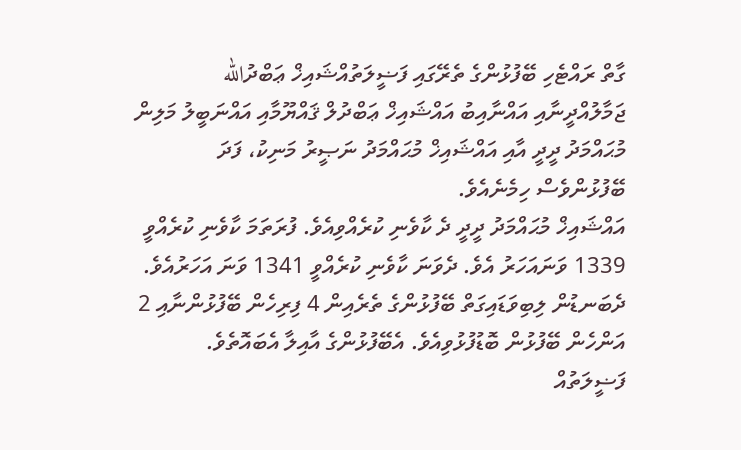ގާތް ރައްޓެހި ބޭފުޅުންގެ ތެރޭގައި ފަޟީލަތުއްޝައިޚް ޢަބްދުالله ޖަމާލުއްދީނާއި އައްނާއިބު އައްޝައިޚް ޢަބްދުލް ޤައްޔޫމާއި އައްނަބީލު މަލިން މުޙައްމަދު ދީދީ އާއި އައްޝައިޚް މުޙައްމަދު ނަޞީރު މަނިކު، ފަދަ ބޭފުޅުންވެސް ހިމެނެއެވެ.
އައްޝައިޚް މުޙައްމަދު ދީދީ ދެ ކާވެނި ކުރެއްވިއެވެ. ފުރަތަމަ ކާވެނި ކުރެއްވީ 1339 ވަނައަހަރު އެވެ. ދެވަނަ ކާވެނި ކުރެއްވީ 1341 ވަނަ އަހަރުއެވެ. ދެބަނޑުން ލިބިވަޑައިގަތް ބޭފުޅުންގެ ތެރެއިން 4 ފިރިހެން ބޭފުޅުންނާއި 2 އަންހެން ބޭފުޅުން ބޮޑުފުޅުވިއެވެ. އެބޭފުޅުންގެ އާއިލާ އެބައޮތެވެ.
ފަޟީލަތުއް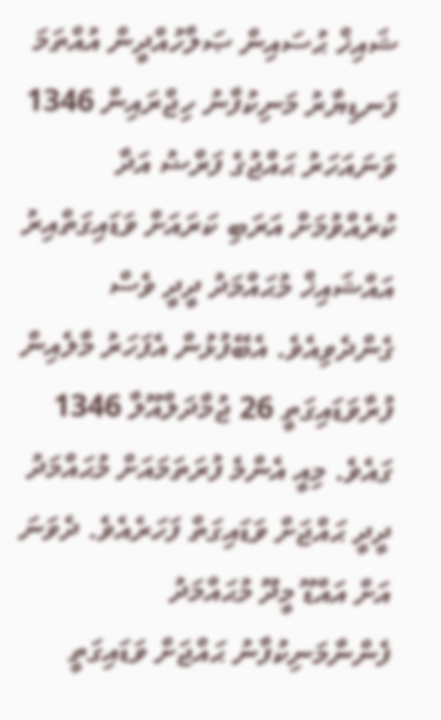ޝައިޚް ޙުސައިން ޞަލާހުއްދީން އުއްތަމަ ފަނޑިޔާރު މަނިކުފާނު ހިޖްރައިން 1346 ވަނައަހަރު ޙައްޖުގެ ފަރްޟު އަދާ ކުރެއްވުމަށް އަރަބި ކަރައަށް ވަޑައިގަތްއިރު އައްޝައިޚް މުޙައްމަދު ދީދީ ވެސް ގެންދެވިއެވެ. އެބޭފުޅުން އެފަހަރު މާލެއިން ފުރާވަޑައިގަތީ 26 ޖުމާދަލްއޫލާ 1346 ގައެވެ. މިއީ އެންމެ ފުރަތަމައަށް މުޙައްމަދު ދީދީ ޙައްޖަށް ވަޑައިގަތް ފަހަރެއެވެ. ދެވަނަ އަށް އައްޑޫ މީދޫ މުޙައްމަދު ފެންނާމަނިކުފާނު ޙައްޖަށް ވަޑައިގަތީ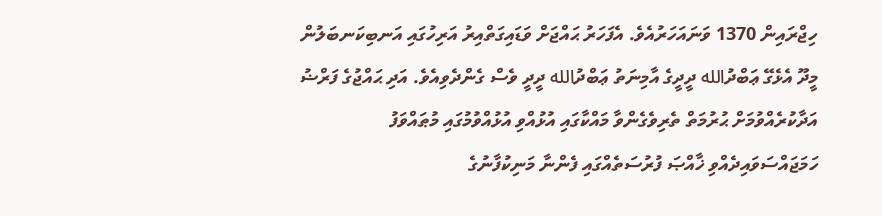ހިޖްރައިން 1370 ވަނައަހަރުއެވެ. އެފަހަރު ޙައްޖަށް ވަޑައިގަތްއިރު އަރިހުގައި އަނބިކަނބަލުން މީދޫ އެޅެގޭ ޢަބްދުالله ދީދީގެ އާމިނަތު ޢަބްދުالله ދީދީ ވެސް ގެންދެވިއެވެ. އަދި ޙައްޖުގެ ފަރްޟު އަދާކުރެއްވުމަށް ޙުރުމަތް ތެރިވެގެންވާ މައްކާގައި އުޅުއްވި އުޅުއްވުމުގައި މުޠައްވަފު ހަމަޖައްސަވައިދެއްވި ޚާއްޞަ ފުރުސަތެއްގައި ފެންނާ މަނިކުފާނުގެ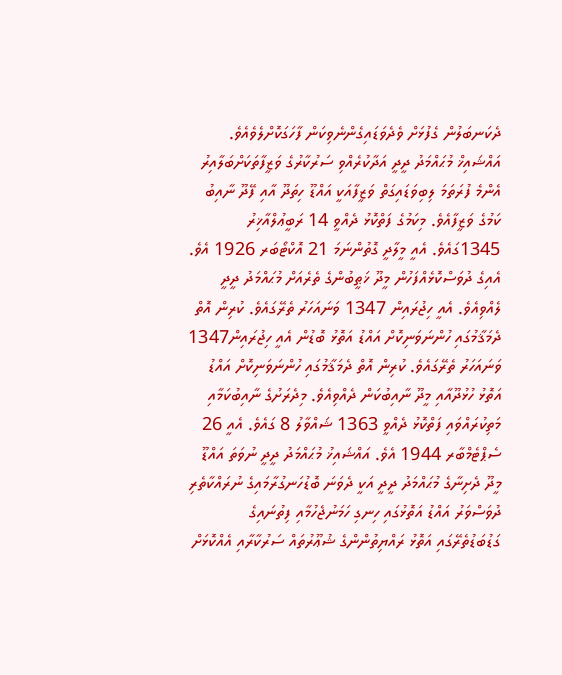ދެކަނބަލުން ގެފުޅަށް ވެދެވަޑައިގެންނެވިކަން ފާހަގަކޮށްލެވެއެވެ.
އައްޝައިޚް މުޙައްމަދު ދީދީ އަދާކުރެއްވި ސަރުކާރުގެ ވަޒީފާތަކަށްބަލާއިރު އެންމެ ފުރަތަމަ ލިބިވަޑައިގަތް ވަޒީފާއަކީ އައްޑޫ ހިތަދޫ އާއި ފޭދޫ ނާއިބު ކަމުގެ ވަޒީފާއެވެ. މިކަމުގެ ފަތްކޮޅު ދެއްވީ 14 ރަބީޢުލްއާޚިރު 1345ގައެވެ. އެއީ މީލާދީ ގޮތުންނަމަ 21 އޮކްޓޯބަރ 1926 އެވެ. އެއިގެ ދުވަސްކޮޅެއްފަހުން މީދޫ ޚަޠީބުންގެ ތެރެއަށް މުޙައްމަދު ދީދީ ލެއްވިއެވެ. އެއީ ހިޖުރައިން 1347 ވަނައަހަރު ތެރޭގައެވެ. ކުރިން އޮތް ދެމަޤާމުގައި ހުންނަވަނިކޮށް އައްޑު އަތޮޅު ބޮޑުން އެއީ ހިޖުރައިން1347 ވަނައަހަރު ތެރޭގައެވެ. ކުރިން އޮތް ދެމަޤާމުގައި ހުންނަވަނިކޮށް އައްޑު އަތޮޅު ހުޅުދޫއާއި މީދޫ ނާއިބުކަން ދެއްވިއެވެ. މިދެރަށުގެ ނާއިބުކަމާއި މަތިކުރައްވައި ފަތްކޮޅު ދެއްވީ 1363 ޝައްވާލު 8 ގައެވެ. އެއީ 26 ސެޕްޓެމްބާރ 1944 އެވެ. އައްޝައިޚު މުޙައްމަދު ދީދީ ނުވަތަ އައްޑޫ މީދޫ ދެށިނާގެ މުޙައްމަދު ދީދީ އަކީ ދެވަނަ ބޮޑުހަނގުރާމައިގެ ނުރައްކާތެރި ދުވަސްވަރު އައްޑު އަތޮޅުގައި ހިނގި ހަމަނުޖެހުމާއި ފިތުނައިގެ ގަޑުބަޑުތެރޭގައި އަތޮޅު ރައްޔިތުންންގެ ޝުޢޫރުތައް ސަރުކާރާއި އެއްކޮޅަށް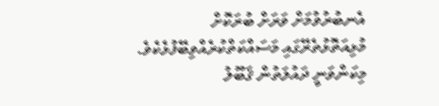އެނބުރުވުމަށް ވަރަށް ބުރަކޮށް މުޅިއަތޮޅުތެރޭގައި މަސައްކަތްކުރެއްވިބޭފުޅެކެވެ. މިކަންވަނީ ދައުލަތުން ޤަބޫލު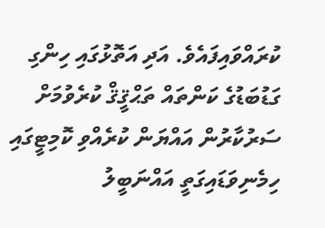ކުރައްވައިފައެވެ. އަދި އަތޮޅުގައި ހިންގި ގަޑުބަޑުގެ ކަންތައް ތަޙްޤީޤް ކުރެވުމަށް ސަރުކާރުން އައްޔަން ކުރެއްވި ކޮމިޓީގައި ހިމެނިވަޑައިގަތީ އައްނަބީލު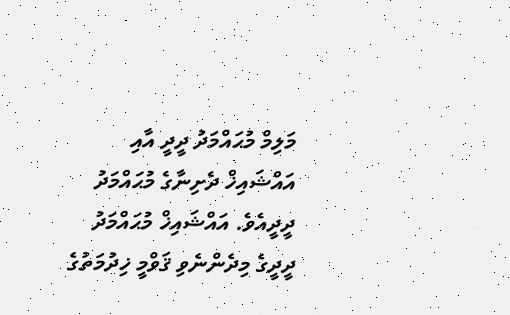މަލިމް މުޙައްމަދު ދީދީ އާއި އައްޝައިޚް ދެށިނާގެ މުޙައްމަދު ދީދީއެވެ. އައްޝައިޚް މުޙައްމަދު ދީދީގެ މިދެންނެވި ޤަވްމީ ޚިދުމަތުގެ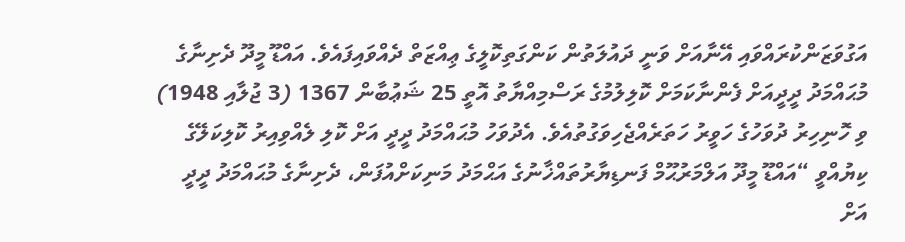އަގުވަޒަންކުރައްވައި އޭނާއަށް ވަނީ ދައުލަތުން ކަންގަތިކޮލީގެ ޢިއްޒަތް ދެއްވައިފައެވެ. އައްޑޫ މީދޫ ދެށިނާގެ މުޙައްމަދު ދީދީއަށް ފެންނާކަމަށް ކޮލިލުމުގެ ރަސްމިއްޔާތު އޮތީ 25 ޝަޢުބާން 1367 (3 ޖުލާއި 1948) ވި ހޮނިހިރު ދުވަހުގެ ހަވީރު ހަތަރެއްޖެހިވަގުތުއެވެ. އެދުވަހު މުޙައްމަދު ދީދީ އަށް ކޮލި ލެއްވިއިރު ކޮލިކަލޭގެ ކިޔުއްވީ “އައްޑޫ މީދޫ އަލްމަރުޙޫމް ފަނޑިޔާރުތައްޚާނުގެ އަޙްމަދު މަނިކަށްއުފަން، ދެށިނާގެ މުޙައްމަދު ދީދީ އަށް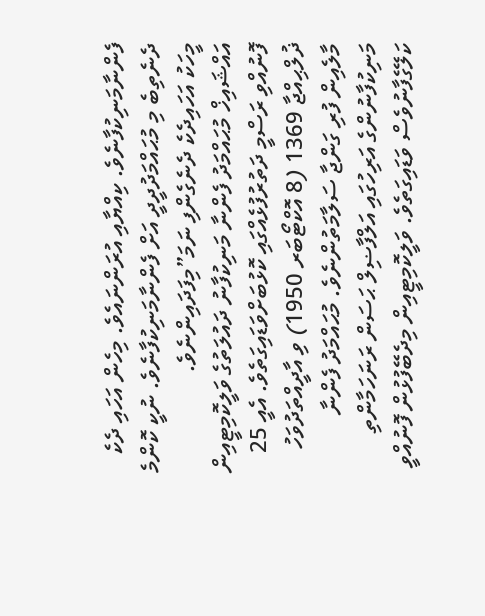ފެންނާމަނިކުފާނެވެ. ކިއްޔާއި އުރަންނައެވެ. މިހެން އަހައި ދެކެ ދެނެތިބެ މި މުޙައްމަދުދީދީ އަށް ފެންނާމަނިކުފާނެވެ. ނުކީ ކޮންމެ މީހަކު އަހައިދެކެ ދެނެގެންފި ނަމަ”މިފަދައިންނެވެ.
އައްޝައިޚް މުޙައްމަދު ފެންނާ މަނިކުފާނު ދައުލަތުގެ ވަލީކޮމިޓީއިން ފޮނުއްވި ރަސްމީ ދަތުރުފުޅެއްގައި ކޮޅުބަށްވަޑައިގަތެވެ. އެއީ 25 ޛުލްޙިއްޖާ 1369 (8 އޮކްޓޯބަރ 1950) ވި އާދީއްތަދުވަހު މާލެއިން ފުރި ގަންޖާ ސަލާމަތުންނެވެ. މުޙައްމަދު ފެންނާ މަނިކުފާނުންގެ އަރިހުގައި އަލްފާޟިލް ޙަސަން ރަނަހަމާންތި ކަލޭގެފާނުވެސް ވަޑައިގަތެވެ. ވަލީކޮމިޓީއިން މިދެބޭފުޅުން ފޮނުއްވީ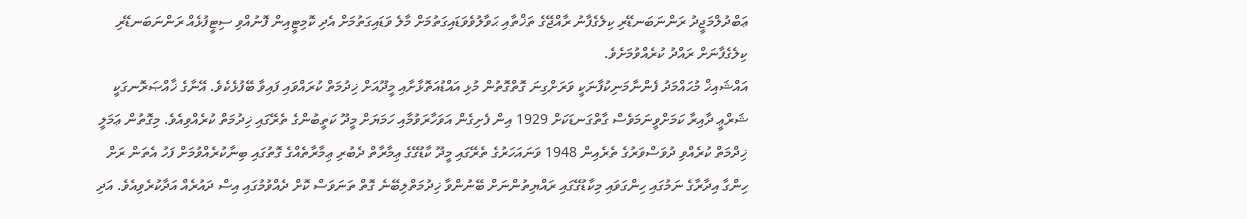ޢަބްދުލްމަޖީދު ރަންނަބަނޑޭރި ކިލެގެފާނު ރާއްޖޭގެ ތަޚްތާއި ޙަވާލުވެވަޑައިގަތުމަށް މާލެ ވަޑައިގަތުމަށް އެދި ކޮމިޓީއިން ފޮނުއްވި ސިޓީފުޅެއް ރަންނަބަނޑޭރި ކިލެގެފާނަށް ރައްދު ކުރެއްވުމަށެވެ.
އައްޝައިޚް މުޙައްމަދު ފެންނާމަނިކުފާނަކީ ވަރަށްގިނަ ގޮތްގޮތުން މުޅި އައްޑުއަތޮޅާށާއި މީދޫއަށް ޚިދުމަތް ކުރައްވައި ފައިވާ ބޭފުޅެކެވެ. އޭނާގެ ޚާއްޞަރޮނގަކީ ޝަރްޢީ ދާއިރާ ކަމަށްވީނަމަވެސް ގާތްގަނޑަކަށް 1929 އިން ފެށިގެން އަވަހާރަވުމާއި ހަމަޔަށް މީދޫ ކަތީބުންގެ ތެރޭގައި ޚިދުމަތް ކުރެއްވިއެވެ. މިގޮތުން ޢަމަލީ ޚިދްމަތް ކުރެއްވި ދުވަސްވަރުގެ ތެރެއިން 1948 ވަނައަހަރުގެ ތެރޭގައި މީދޫ ކާޑުގޭގެ ޢިމާރާތް ދެބުރި ޢިމާރާތެއްގެ ގޮތުގައި ބިނާކުރެއްވުމަށް ފަހު އެތަން ރަށް ހިންގާ އިދާރާގެ ނަމުގައި ހިންގަވައި މިކާޑުގޭގައި ރައްޔިތުންނަށް ބޭނުންވާ ޚިދުމަތްލިބޭނެ ގޮތް ތަނަވަސް ކޮށް ދެއްވުމުގައި އިސް ދައުރެއް އަދާކުރެވިއެވެ. އަދި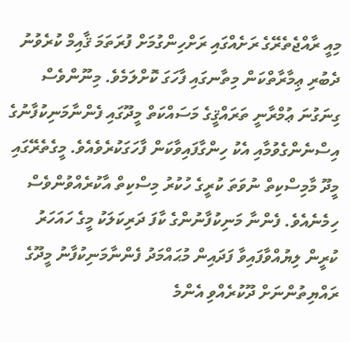މިއީ ރާއްޖެތެރޭގެ ރަށެއްގައި ރަށްހިންގުމަށް ފުރަތަމަ ޤާއިމް ކުރެވުނު ދެބުރި ޢިމާރާތްކަން މިތާނގައި ފާހަގަ ކޮށްލަމެވެ. މިނޫންވެސް ގިނަގުނަ ޢުމްރާނީ ތަރައްޤީގެ މަސައްކަތް މީދޫގައި ފެންނާމަނިކުފާނުގެ އިސްނެންގެވުމާއި އެކު ހިންގާފައިވާކަން ފާހަގަކުރެވެއެވެ. މީގެތެރޭގައި މީދޫ މާމިސްކިތް ނުވަތަ ކުރީގެ ހުކުރު މިސްކިތް އާކުރެއްވުންވެސް ހިމެނެއެވެ. ފެންނާ މަނިކުފާނުންގެ ކާފަ ދަރިކަލަކު މީގެ ހައަހަރު ކުރީން ލިޔުއްވާފައިވާ ފަދައިން މުޙައްމަދު ފެންނާމަނިކުފާނު މީދޫގެ ރައްޔިތުންނަށް ދޫކުރެއްވި އެންމެ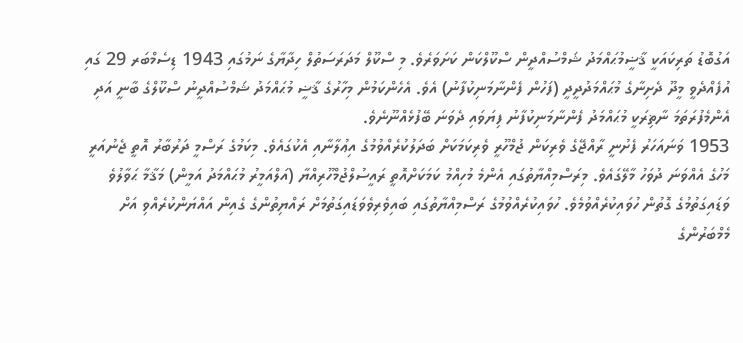އަގުބޮޑު ތަރިކައަކީ ޤާޟީމުޙައްމަދު ޝަމްސުއްދީން ސްކޫލްކަން ކަށަވަރެވެ. މި ސްކޫލް މަދަރަސަތުލް ހިދާޔާގެ ނަމުގައި 1943 ޑިސެމްބަރ 29 ގައި އުފެއްދެވީ މީދޫ ދެށިނާގެ މުޙައްމަދުދީދީ (ފަހުން ފެންނާމަނިކުފާނު) އެވެ. އެހެންކަމުން މިހާރުގެ ޤާޟީ މުޙައްމަދު ޝަމްސުއްދީނު ސްކޫލްގެ ބާނީ އަދި އެންމެފުރަތަމަ ނާޡިރަކީ މުޙައްމަދު ފެންނާމަނިކުފާނު ފިޔަވައި ދެވަނަ ބޭފުޅެއްނޫނެވެ.
1953 ވަނައަހަރު ފެށުނީ ރާއްޖޭގެ ވެރިކަން ޖުމްހޫރީ ވެރިކަމަކަށް ބަދަލުކުރެއްވުމުގެ އިޢުލާނާއި އެކުގައެވެ. މިކަމުގެ ރަސްމީ ދަރުބާރު އޮތީ ޖެނުއަރީ މަހުގެ އެއްވަނަ ދުވަހު މާލޭގައެވެ. މިރަސްމިއްޔާތުގައި އެންމެ މުހިއްމު ކަމަކަށްއޮތީ ރައީސުލްޖުމްހޫރިއްޔާ (އަލްއަމީރު މުޙައްމަދު އަމީން) މަޤާމާ ޙަވާލުވެ ވަޑައިގަތުމުގެ ގޮތުން ހުވައިކުރެއްވުމެވެ. ހުވައިކުރެއްވުމުގެ ރަސްމިއްޔާތުގައި ބައިވެރިވެވަޑައިގަތުމަށް ރައްޔިތުންގެ ގެއިން އައްޔަންކުރެއްވި އަށް މެމްބަރުންގެ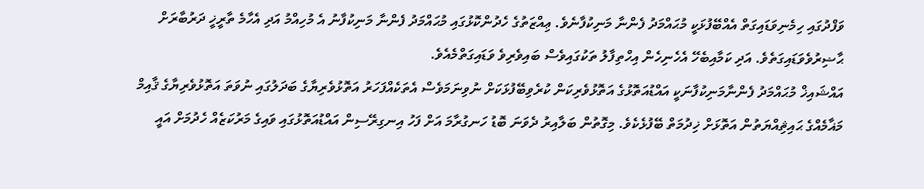ވަފްދުގައި ހިމެނިވަޑައިގަތް އެއްބޭފުޅަކީ މުޙައްމަދު ފެންނާ މަނިކުފާނެވެ. ޢިއްޒަތުގެ ހެދުންކޮޅުގައި މުޙައްމަދު ފެންނާ މަނިކުފާނު އެ މުހިއްމު އަދި އެހާމެ ތާރީޚީ ދަރުބާރަށް ޙާޟިރުވެވަޑައިގަތެވެ. އަދި ކަމާއިބެހޭ އެހެނިހެން އިހްތިފާލު ތަކުގައިވެސް ބައިވެރިވެ ވަޑައިގަތްމެއެވެ.
އައްޝައިޚް މުޙައްމަދު ފެންނާމަނިކުފާނަކީ އައްޑުއަތޮޅުގެ އަތޮޅުވެރިކަން ކުރެވިބޭފުޅަކަށް ނުވިނަމަވެސް އެތަކެއްފަހަރު އަތޮޅުވެރިޔާގެ ބަދަލުގައި ނުވަތަ އަތޮޅުވެރިޔާގެ ޤާއިމް މަޣާމެއްގެ ޙައިޘިއްޔަތުން އަތޮޅަށް ޚިދުމަތް ބޭފުޅެކެވެ. މިގޮތުން ބަލާއިރު ދެވަނަ ބޮޑު ހަނގުރާމަ އަށް ފަހު އިނގިރޭސިން އައްޑުއަތޮޅުގައި ވައިގެ މަރުކަޒެއް ހެދުމަށް އައީ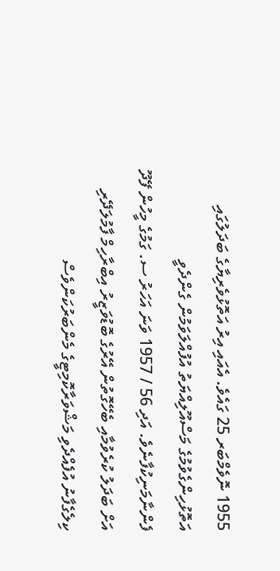1955 ނޮވެމްބަރ 25 ގައެވެ. އެއައި އިރު އަތޮޅުވެރިޔާގެ ބަދަލުގައި އަތޮޅުހިންގެވުމުގެ މަސްއޫލިއްޔަތު އުފުއްލަވަމުން ގެންދެވީ ފެންނާމަނިކުފާނެވެ. އަދި 56 / 1957 ވަނަ އަހަރު ސ. ގަމުގެ މީހުން ފޭދޫ އަށް ބަދަލު ކުރެވުމާއި ބެހޭގޮތުން އޭރުގެ ބޮޑުވަޒީރު އިބްރާހިމް ފާމުލަދޭރި ކިލެގެފާނު އުފެއްދެވި މަޝްވަރާކޮމިޓީގެ މެންބަރުކަންވެސް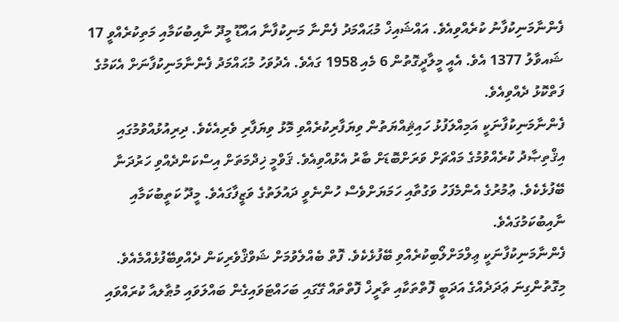ފެންނާމަނިކުފާނު ކުރެއްވިއެވެ. އައްޝައިޚް މުޙައްމަދު ފެންނާ މަނިކުފާނާ އައްޑޫ މީދޫ ނާއިބުކަމާއި މަތިކުރެއްވީ 17 ޝައވާލު 1377 އެވެ. އެއީ މީލާދީގޮތުން 6 މެއި 1958 ގައެވެ. އެދުވަހު މުޙައްމަދު ފެންނާމަނިކުފާނަށް އެކަމުގެ ފަތްކޮޅު ދެއްވިއެވެ.
ފެންނާމަނިކުފާނަކީ އަމިއްލަފުޅު ހައިޘިއްޔަތުން ވިޔަފާރިކުރެއްވި މޮޅު ވިޔަފާރި ވެރިއެކެވެ. ދިރިއުޅުއްވުމުގައި އިޤްތިޞާދު ކުރެއްވުމުގެ މައްޗަށް ވަރަށްބޮޑަށް ބާރު އެޅުއްވިއެވެ. ޤަވްމީ ޚިދްމަތަށް އިސްކަންދެއްވި ހަރުދަނާ ބޭފުޅެކެވެ. ޢުމުރުގެ އެންމެފަހު ވަގުތާއި ހަމަޔަށްވެސް ހުންނެވީ ދައުލަތުގެ ވަޒީފާގައެވެ. މީދޫ ކަތީބުކަމާއި ނާއިބުކަމުގައެވެ.
ފެންނާމަނިކުފާނަކީ ޢިލްމަށްލޯބިކުރެއްވި ބޭފުޅެކެވެ. ފޮތް ބެއްލެވުމަށް ޝަވްޤްވެރިކަން ދެއްވިބޭފުޅެއްމެއެވެ. މިގޮތުންގިނަ ޢަދަދެއްގެ އަދަބީ ފޮތްތަކާއި ތާރީޚް ފޮތްތައް ގޭގައި ބަހައްޓަވައިގެން ބައްލަވައި މުޠާލއާ ކުރައްވައި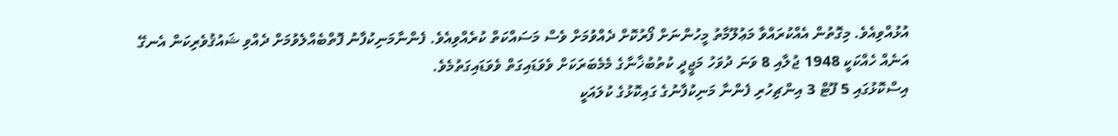އުޅުއްވިއެވެ. މިގޮތުން އެއްކުރައްވާ މަޢުލޫމާތު މީހުންނަށް ފޯރުކޮށް ދެއްވުމަށް ވެސް މަސައްކަތް ކުރެއްވިއެވެ. ފެންނާމަނިކުފާނު ފޮތްބެއްލެވުމަށް ދެއްވި ޝައުޤުވެރިކަން އެނގޭ އަނެއް ހެއްކަކީ 1948 ޖުލާއި 8 ވަނަ ދުވަހު މަޖީދީ ކުތުބުޚާނާގެ މެމެބަރަކަށް ވެވަޑައިގަތް ވެވަޑައިގަތުމެވެ.
އިސްކޮޅުގައި 5 ފޫޓް 3 އިންޗިހުރި ފެންނާ މަނިކުފާނުގެ ގައިކޮޅުގެ ކުލައަކީ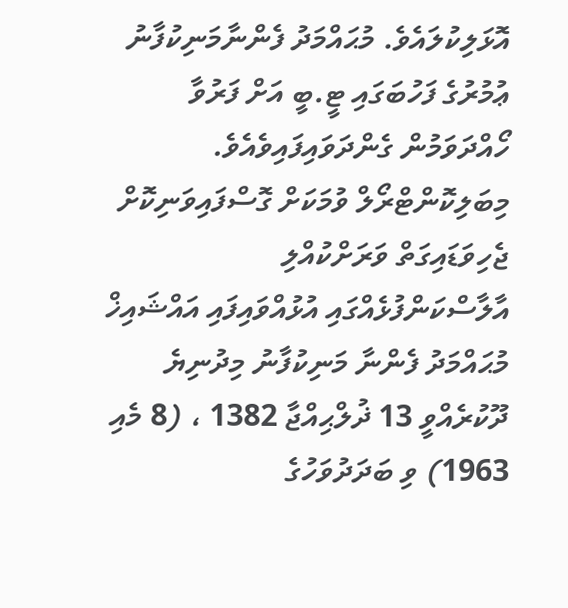އޮޅަލިކުލައެވެ. މުޙައްމަދު ފެންނާމަނިކުފާނު ޢުމުރުގެ ފަހުބަގައި ޓީ.ބީ އަށް ފަރުވާ ހޯއްދަވަމުން ގެންދަވައިފައިވެއެވެ. މިބަލިކޮންޓްރޯލް ވުމަކަށް ގޮސްފައިވަނިކޮށް ޖެހިވަޑައިގަތް ވަރަށްކުއްލި އާލާސްކަންފުޅެއްގައި އުޅުއްވައިފައި އައްޝައިޚް މުޙައްމަދު ފެންނާ މަނިކުފާނު މިދުނިޔެ ދޫކުރެއްވީ 13 ޛުލްޙިއްޖާ 1382 ، (8 މެއި 1963) ވި ބަދަދުވަހުގެ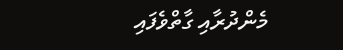މެންދުރާއި ގާތްވެފައި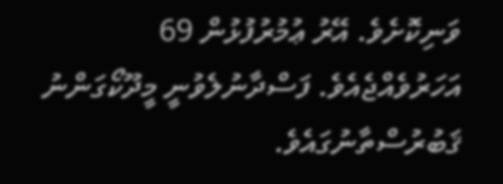ވަނިކޮށެވެ. އޭރު ޢުމުރުފުޅުން 69 އަހަރުވެއްޖެއެވެ. ފަސްދާނުލެވުނީ މީދޫކޯގަންނު ޤަބުރުސްތާނުގައެވެ.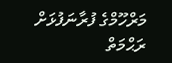މަރްހޫމްގެ ފުރާނަފުޅަށް ރަޙްމަތް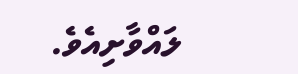ލައްވާށިއެވެ.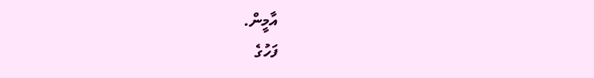އާމީން.
ފަހުގެ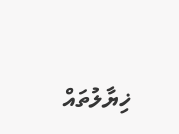ޚިޔާލުތައް